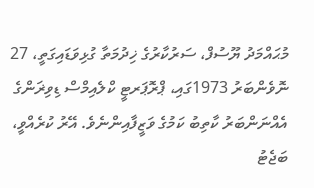މުޙައްމަދު ޔޫސުފް، ސަރުކާރުގެ ޚިދުމަތާ ގުޅިވަޑައިގަތީ، 27 ނޮވެންބަރު 1973ގައި، ޕްރޮޕަރޓީ ކްލެއިމްސް ޑިވިޜަންގެ އެއްނަންބަރު ކާތިބު ކަމުގެ ވަޒީފާއިންނެވެ. އޭރު ކުރެއްވީ، ބަޖެޓު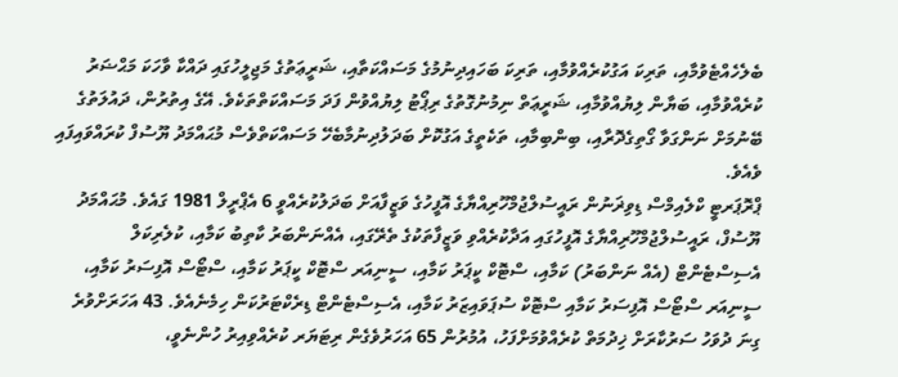ބެލެހެއްޓެވުމާއި، ތަރިކަ އަގުކުރެއްވުމާއި، ތަރިކަ ބަހައިދިނުމުގެ މަސައްކަތާއި، ޝަރީޢަތުގެ މަޖިލީހުގައި ދައްކާ ވާހަކަ މަޙްޟަރު ކުރެއްވުމާއި، ބަޔާން ލިޔުއްވުމާއި، ޝަރީޢަތް ނިމުނުގޮތުގެ ރިޕޯޓު ލިޔުއްވުން ފަދަ މަސައްކަތްތަކެވެ. އޭގެ އިތުރުން، ދައުލަތުގެ ބޭނުމަށް ނަންގަވާ ގޯތިގެދޮރާއި، ބިންބިމާއި، ތަކެތީގެ އަގުކޮށް ބަދަލުދިނުމާބެހޭ މަސައްކަތްވެސް މުޙައްމަދު ޔޫސުފް ކުރައްވައިފައި ވެއެވެ.
ޕްރޮޕަރޓީ ކްލެއިމްސް ޑިވިޜަނުން ރައީސުލްޖުމްހޫރިއްޔާގެ އޮފީހުގެ ވަޒީފާއަށް ބަދަލުކުރެއްވީ 6 އެޕްރީލް 1981 ގައެވެ. މުޙައްމަދު ޔޫސުފް، ރައީސުލްޖުމްހޫރިއްޔާގެ އޮފީހުގައި އަދާކުރެއްވި ވަޒީފާތަކުގެ ތެރޭގައި، އެއްނަންބަރު ކާތިބު ކަމާއި، ކުލެރިކަލް އެސިސްޓެންޓް (އެއް ނަންބަރު) ކަމާއި، ސްޓޮކް ކީޕަރު ކަމާއި، ސީނިއަރ ސްޓޮކް ކީޕަރު ކަމާއި، ސްޓޯސް އޮފިސަރު ކަމާއި، ސީނިއަރ ސްޓޯސް އޮފިސަރު ކަމާއި ސްޓޮކް ސުޕަވައިޒަރު ކަމާއި، އެސިސްޓެންޓް ޑިރެކްޓަރުކަން ހިމެނެއެވެ. 43 އަހަރަށްވުރެ ގިނަ ދުވަހު ސަރުކާރަށް ޚިދުމަތް ކުރެއްވުމަށްފަހު، އުމުރުން 65 އަހަރުވެގެން ރިޓަޔަރ ކުރެއްވިއިރު ހުންނެވީ،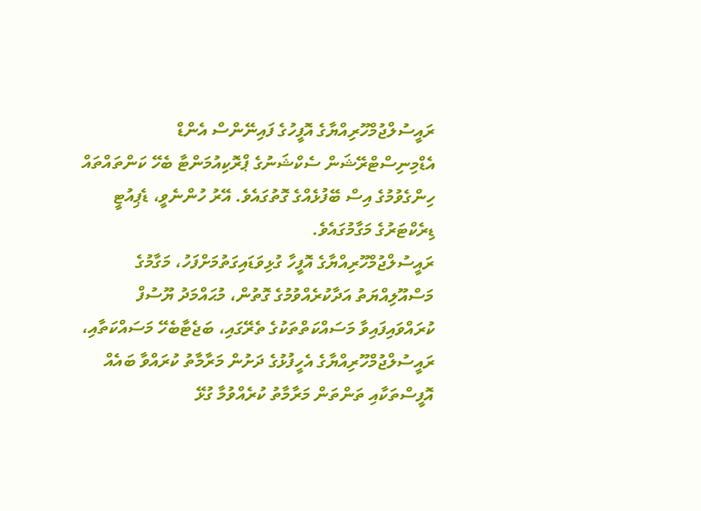ރައީސުލްޖުމްހޫރިއްޔާގެ އޮފީހުގެ ފައިނޭންސް އެންޑް އެޑްމިނިސްޓްރޭޝަން ސެކްޝަނުގެ ޕްރޮކިއުމަންޓާ ބެހޭ ކަންތައްތައް ހިންގެވުމުގެ އިސް ބޭފުޅެއްގެ ގޮތުގައެވެ. އޭރު ހުންނެވީ، ޑެޕިއުޓީ ޑިރެކްޓަރުގެ މަގާމުގައެވެ.
ރައީސުލްޖުމްހޫރިއްޔާގެ އޮފީހާ ގުޅިވަޑައިގަތުމަށްފަހު، މަގާމުގެ މަސްއޫލިއްޔަތު އަދާކުރެއްވުމުގެ ގޮތުން، މުޙައްމަދު ޔޫސުފް ކުރައްވައިފައިވާ މަސައްކަތްތަކުގެ ތެރޭގައި، ބަޖެޓާބެހޭ މަސައްކަތާއި، ރައީސުލްޖުމްހޫރިއްޔާގެ އެހީފުޅުގެ ދަށުން މަރާމާތު ކުރައްވާ ބައެއް އޮފީސްތަކާއި ތަންތަން މަރާމާތު ކުރެއްވުމާ ގުޅޭ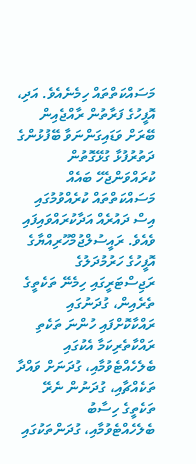މަސައްކަތްތައް ހިމެނެއެވެ. އަދި، އޮފީހުގެ ފަރާތުން ރާއްޖެއިން ބޭރަށް ވަޑައިގަންނަވާ ބޭފުޅުންގެ ދަތުރުފުޅާ ގުޅޭގޮތުން ކުރައްވަންޖެހޭ ބައެއް މަސައްކަތްތައް ކުރެއްވުމުގައި އިސް ދައުރެއް އަދާކުރައްވައިފައި ވެއެވެ. ރައީސުލްޖުމްހޫރިއްޔާގެ އޮފީހުގެ ހަރުމުދަލުގެ ރަޖިސްޓަރީގައި ހިމެނޭ ތަކެތީގެ ތެރެއިން، ގުދަނުގައި ރައްކާކޮށްފައި ހުންނަ ތަކެތި ރައްކާތެރިކަމާ އެކުގައި ބެލެހެއްޓެވުމާއި، ގުދަނަށް ވައްދާ ތަކެއްޗާއި، ގުދަނުން ނެރޭ ތަކެތީގެ ހިސާބު ބެލެހެއްޓެވުމާއި، ގުދަންތަކުގައި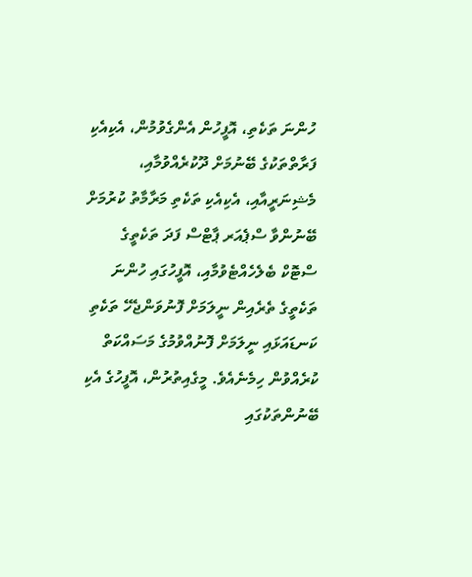ހުންނަ ތަކެތި، އޮފީހުން އެންގެވުމުން، އެކިއެކި ފަރާތްތަކުގެ ބޭނުމަށް ދޫކުރެއްވުމާއި، މެޝިނަރީއާއި، އެކިއެކި ތަކެތި މަރާމާތު ކުރުމަށް ބޭނުންވާ ސްޕެއަރ ޕާޓްސް ފަދަ ތަކެތީގެ ސްޓޮކް ބެލެހެއްޓެވުމާއި، އޮފީހުގައި ހުންނަ ތަކެތީގެ ތެރެއިން ނީލަމަށް ފޮނުވަންޖެހޭ ތަކެތި ކަނޑައަޅައި ނީލަމަށް ފޮނުއްވުމުގެ މަސައްކަތް ކުރެއްވުން ހިމެނެއެވެ. މީގެއިތުރުން، އޮފީހުގެ އެކި ބޭނުންތަކުގައި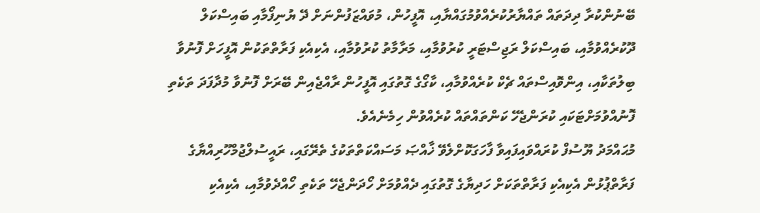ބޭނުންކުރާ ދިދަތައް ތައްޔާރުކުރެއްވުމުގައްޔާއި، އޮފީހުން، މުވައްޒަފުންނަށް ދޭ ޔުނިފޯމާއި ބައިސްކަލް ދޫކުރެއްވުމާއި، ބައިސްކަލް ރަޖިސްޓަރީ ކުރުވުމާއި، މަރާމާތު ކުރުވުމާއި، އެކިއެކި ފަރާތްތަކުން އޮފީހަށް ފޮނުވާ ބިލުތަކާއި، އިންވޮއިސްތައް ޗެކް ކުރެއްވުމާއި، ކާގޯގެ ގޮތުގައި އޮފީހުން ރާއްޖެއިން ބޭރަށް ފޮނުވާ މުދާފަދަ ތަކެތި ފޮނުއްވުމަށްޓަކައި ކުރަންޖެހޭ ކަންތައްތައް ކުރެއްވުން ހިމެނެއެވެ.
މުޙައްމަދު ޔޫސުފް ކުރައްވައިފައިވާ ފާހަގަކޮށްލެވޭ ޚާއްޞަ މަސައްކަތްތަކުގެ ތެރޭގައި، ރައީސުލްޖުމްހޫރިއްޔާގެ ފަރާތްޕުޅުން އެކިއެކި ފަރާތްތަކަށް ހަދިޔާގެ ގޮތުގައި ދެއްވުމަށް ހޯދަންޖެހޭ ތަކެތި ހޯއްދެވުމާއި، އެކިއެކި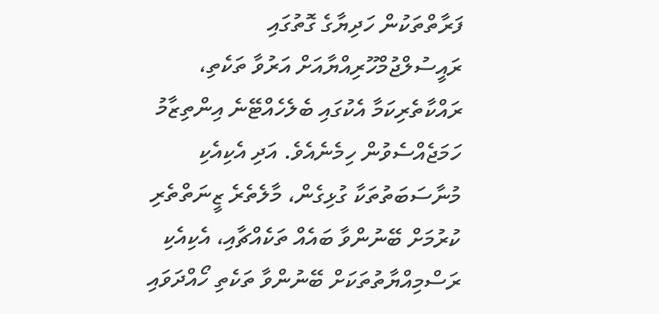ފަރާތްތަކުން ހަދިޔާގެ ގޮތުގައި ރައީސުލްޖުމްހޫރިއްޔާއަށް އަރުވާ ތަކެތި، ރައްކާތެރިކަމާ އެކުގައި ބެލެހެއްޓޭނެ އިންތިޒާމު ހަމަޖެއްސެވުން ހިމެނެއެވެ. އަދި އެކިއެކި މުނާސަބަތުތަކާ ގުޅިގެން، މާލެތެރެ ޒީނަތްތެރި ކުރުމަށް ބޭނުންވާ ބައެއް ތަކެއްޗާއި، އެކިއެކި ރަސްމިއްޔާތުތަކަށް ބޭނުންވާ ތަކެތި ހޯއްދަވައި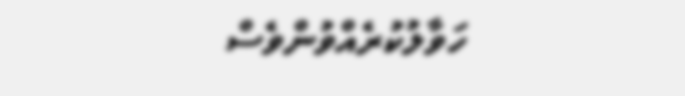ހަވާލުކުރެއްވުންވެސް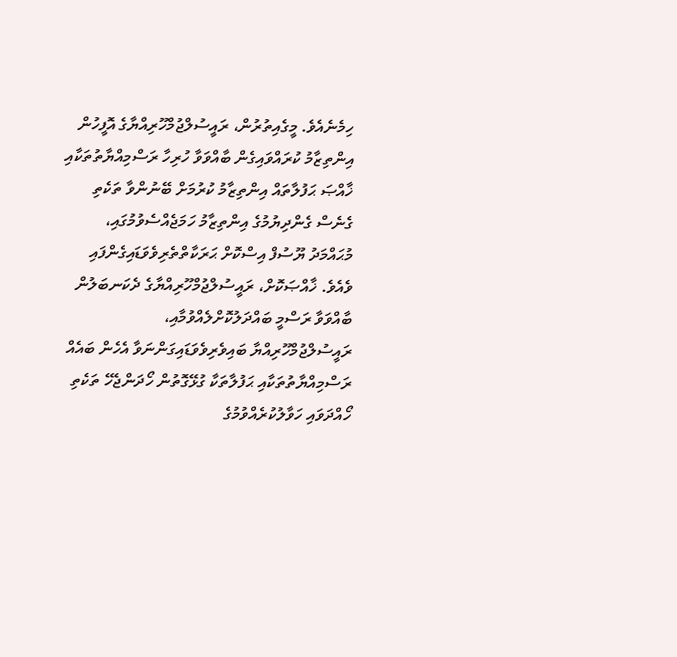ހިމެނެއެވެ. މީގެއިތުރުން، ރައީސުލްޖުމްހޫރިއްޔާގެ އޮފީހުން އިންތިޒާމު ކުރައްވައިގެން ބާއްވަވާ ހުރިހާ ރަސްމިއްޔާތުތަކާއި ޚާއްޞަ ޙަފުލާތައް އިންތިޒާމު ކުރުމަށް ބޭނުންވާ ތަކެތި ގެނެސް ގެންދިޔުމުގެ އިންތިޒާމު ހަމަޖެއްސެވުމުގައި، މުޙައްމަދު ޔޫސުފް އިސްކޮށް ޙަރަކާތްތެރިވެވަޑައިގެންފައި ވެއެވެ. ޚާއްޞަކޮށް، ރައީސުލްޖުމްހޫރިއްޔާގެ ދެކަނބަލުން ބާއްވަވާ ރަސްމީ ބައްދަލުކޮށްލެއްވުމާއި، ރައީސުލްޖުމްހޫރިއްޔާ ބައިވެރިވެވަޑައިގަންނަވާ އެހެން ބައެއް ރަސްމިއްޔާތުތަކާއި ޙަފުލާތަކާ ގުޅޭގޮތުން ހޯދަންޖެހޭ ތަކެތި ހޯއްދަވައި ހަވާލުކުރެއްވުމުގެ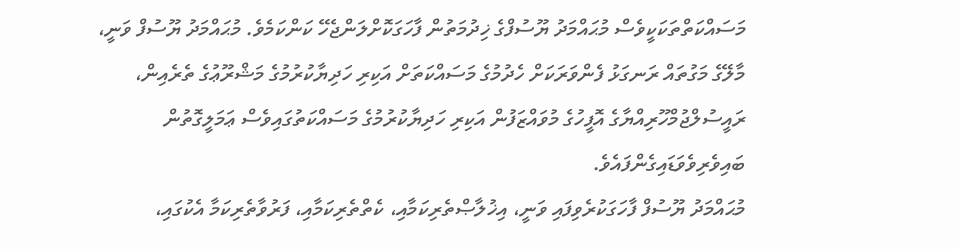މަސައްކަތްތަކަކީވެސް މުޙައްމަދު ޔޫސުފްގެ ޚިދުމަތުން ފާހަގަކޮށްލަންޖެހޭ ކަންކަމެވެ. މުޙައްމަދު ޔޫސުފް ވަނީ، މާލޭގެ މަގުތައް ރަނގަޅު ފެންވަރަކަށް ހެދުމުގެ މަސައްކަތަށް އަކިރި ހަދިޔާކުރުމުގެ މަޝްރޫޢުގެ ތެރެއިން، ރައީސުލްޖުމްހޫރިއްޔާގެ އޮފީހުގެ މުވައްޒަފުން އަކިރި ހަދިޔާކުރުމުގެ މަސައްކަތުގައިވެސް ޢަމަލީގޮތުން ބައިވެރިވެވަޑައިގެންފައެވެ.
މުޙައްމަދު ޔޫސުފް ފާހަގަކުރެވިފައި ވަނީ، އިޚުލާޞްތެރިކަމާއި، ކެތްތެރިކަމާއި، ފަރުވާތެރިކަމާ އެކުގައި،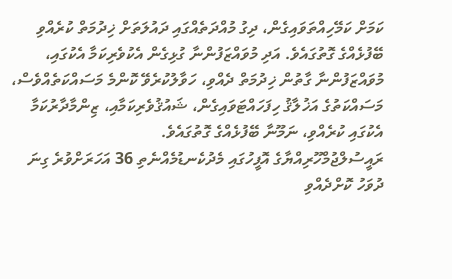ކަމަށް ކަމޭހިއްތަވައިގެން، ދިގު މުއްދަތެއްގައި ދައުލަތަށް ޚިދުމަތް ކުރެއްވި ބޭފުޅެއްގެ ގޮތުގައެވެ. އަދި މުވައްޒަފުންނާ ގުޅިގެން އެކުވެރިކަމާ އެކުގައި، މުވައްޒަފުންނާ ގާތުން ޚިދުމަތް ދެއްވި، ހަވާލުކުރެވޭ ކޮންމެ މަސައްކަތެއްވެސް، މަސައްކަތުގެ އަޚުލާޤު ހިފަހައްޓަވައިގެން، ޝައުޤުވެރިކަމާއި، ޒިންމާދާރުކަމާ އެކުގައި ކުރެއްވި، ނަމޫނާ ބޭފުޅެއްގެ ގޮތުގައެވެ.
ރައީސުލްޖުމްހޫރިއްޔާގެ އޮފީހުގައި މެދުކެނޑުމެއްނެތި 36 އަހަރަށްވުރެ ގިނަ ދުވަހު ކޮށްދެއްވި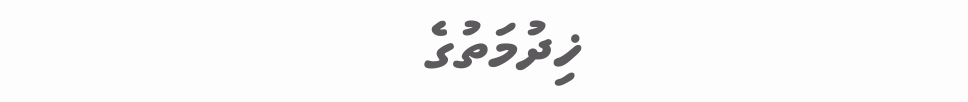ޚިދުމަތުގެ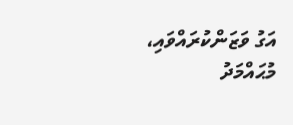އަގު ވަޒަންކުރައްވައި، މުޙައްމަދު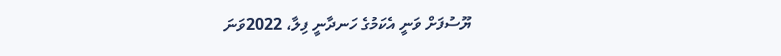ޔޫސުފަށް ވަނީ އެކަމުގެ ހަނދާނީ ފިލާ، 2022ވަނަ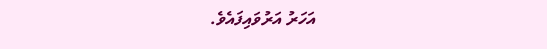އަހަރު އަރުވައިފައެވެ.